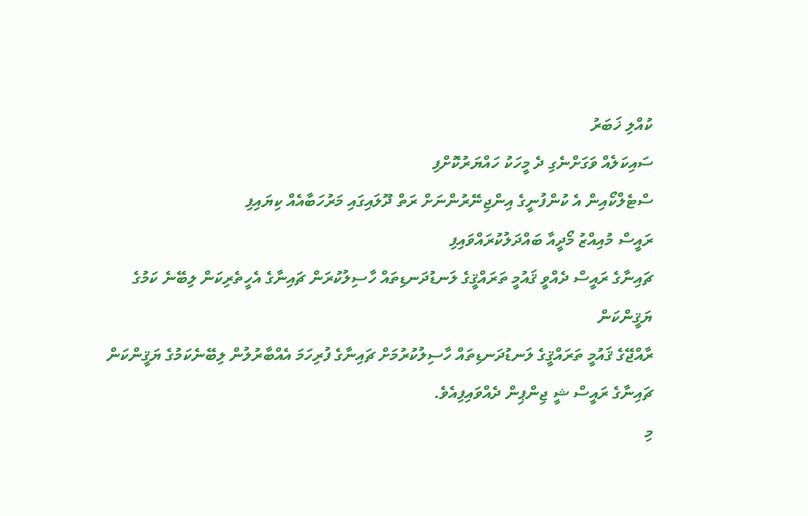ކުއްލި ޚަބަރު
ސައިކަލެއް ވަގަށްނެގި ދެ މީހަކު ހައްޔަރުކޮށްފި
ސްޓެލްކޯއިން އެ ކުންފުނީގެ އިންޖިނޭރުންނަށް ރަތް ދޫލައިގައި މަރުހަބާއެއް ކިޔައިފި
ރައީސް މުއިއްޒު މޯދީއާ ބައްދަލުކުރައްވައިފި
ޗައިނާގެ ރައީސް ދެއްވީ ޤައުމީ ތަރައްޤީގެ ލަނޑުދަނޑިތައް ހާސިލުކުރަން ޗައިނާގެ އެހީތެރިކަން ލިބޭނެ ކަމުގެ ޔަޤީންކަން
ރާއްޖޭގެ ޤައުމީ ތަރައްޤީގެ ލަނޑުދަނޑިތައް ހާސިލުކުރުމަށް ޗައިނާގެ ފުރިހަމަ އެއްބާރުލުން ލިބޭނެކަމުގެ ޔަޤީންކަން ޗައިނާގެ ރައީސް ޝީ ޖިންޕިން ދެއްވައިފިއެވެ.
މި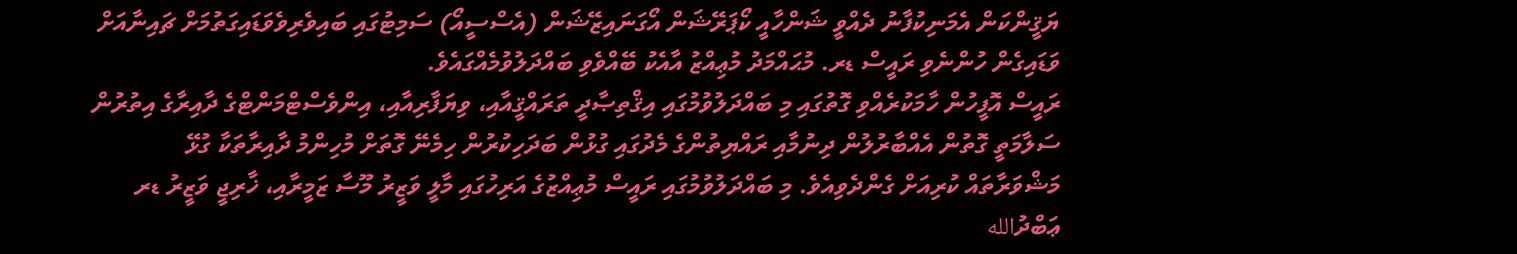ޔަޤީންކަން އެމަނިކުފާނު ދެއްވީ ޝަންހާއީ ކޯޕަރޭޝަން އޯގަނައިޒޭޝަން (އެސްސީއޯ) ސަމިޓުގައި ބައިވެރިވެވަޑައިގަތުމަށް ޗައިނާއަށް ވަޑައިގެން ހުންނެވި ރައީސް ޑރ. މުޙައްމަދު މުޢިއްޒު އާއެކު ބޭއްވެވި ބައްދަލުވުމެއްގައެވެ.
ރައީސް އޮފީހުން ހާމަކުރެއްވި ގޮތުގައި މި ބައްދަލުވުމުގައި އިޤްތިޞާދީ ތަރައްޤީއާއި، ވިޔަފާރިއާއި، އިންވެސްޓްމަންޓްގެ ދާއިރާގެ އިތުރުން ސަލާމަތީ ގޮތުން އެއްބާރުލުން ދިނުމާއި ރައްޔިތުންގެ މެދުގައި ގުޅުން ބަދަހިކުރުން ހިމެނޭ ގޮތަށް މުހިންމު ދާއިރާތަކާ ގުޅޭ މަޝްވަރާތައް ކުރިއަށް ގެންދެވިއެވެ. މި ބައްދަލުވުމުގައި ރައީސް މުޢިއްޒުގެ އަރިހުގައި މާލީ ވަޒީރު މޫސާ ޒަމީރާއި، ޚާރިޖީ ވަޒީރު ޑރ ޢަބްދުالله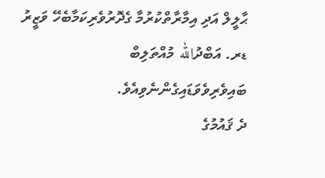ޙާލީލް އަދި އިމާރާތްކުރުމާ ގެދޮރުވެރިކަމާބެހޭ ވަޒީރު ޑރ. އަބްދުالله މުއްތަލިބް ބައިވެރިވެވަޑައިގެންނެވިއެވެ.
ދެ ޤައުމުގެ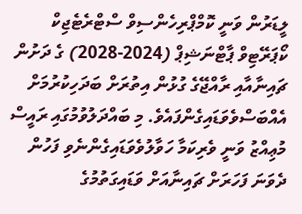ލީޑަރުން ވަނީ ކޮމްޕްރިހެންސިވް ސްޓްރެޓެޖިކް ކޯޕަރޭޓިވް ޕާޓްނަޝިޕް (2024-2028) ގެ ދަށުން ޗައިނާއާއި ރާއްޖޭގެ ގުޅުން އިތުރަށް ބަދަހިކުރުމަށް އެއްބަސްވެވަޑައިގެންފައެވެ. މި ބައްދަލުވުމުގައި ރައީސް މުޢިއްޒު ވަނީ ވެރިކަމާ ހަވާލުވެވަޑައިގެންނެވި ފަހުން ދެވަނަ ފަހަރަށް ޗައިނާއަށް ވަޑައިގަތުމުގެ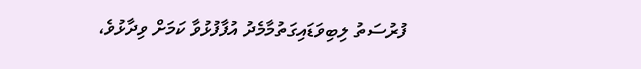ފުރުސަތު ލިބިވަޑައިގަތުމާމެދު އުފާފުޅުވާ ކަމަށް ވިދާޅުވެ،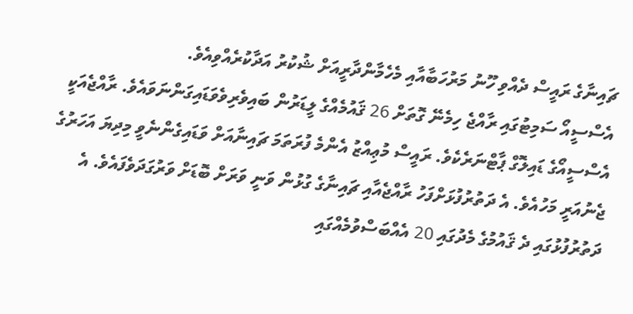ޗައިނާގެ ރައީސް ދެއްވި ހޫނު މަރުހަބާއާއި މެހެމާންދާރީއަށް ޝުކުރު އަދާކުރެއްވިއެވެ.
އެސްސީއޯ ސަމިޓުގައި ރާއްޖެ ހިމެނޭ ގޮތަށް 26 ޤައުމެއްގެ ލީޑަރުން ބައިވެރިވެވަޑައިގަންނަވައެވެ. ރާއްޖެއަކީ އެސްސީއޯގެ ޑައިލޮގް ޕާޓްނަރެކެވެ. ރައީސް މުޢިއްޒު އެންމެ ފުރަތަމަ ޗައިނާއަށް ވަޑައިގެންނެވީ މިދިޔަ އަހަރުގެ ޖެނުއަރީ މަހުއެވެ. އެ ދަތުރުފުޅަށްފަހު ރާއްޖެއާއި ޗައިނާގެ ގުޅުން ވަނީ ވަރަށް ބޮޑަށް ވަރުގަދަވެފައެވެ. އެ ދަތުރުފުޅުގައި ދެ ޤައުމުގެ މެދުގައި 20 އެއްބަސްވުމެއްގައި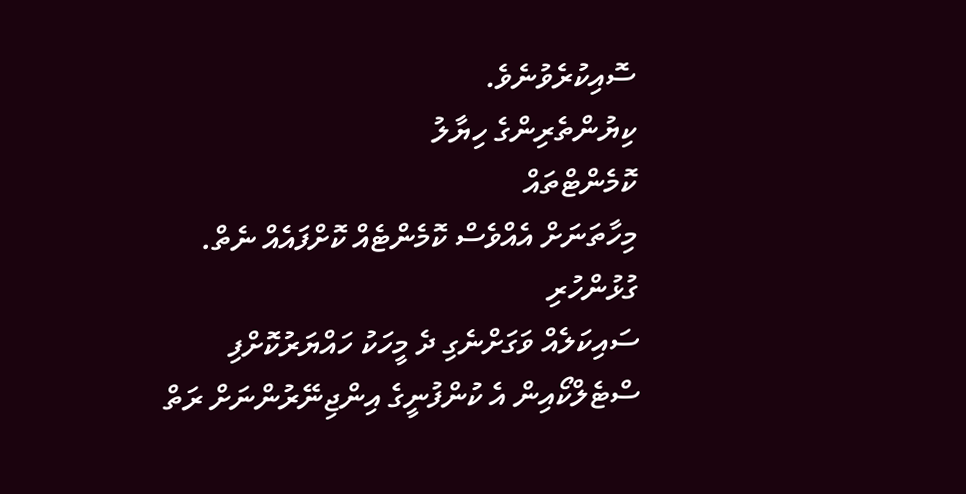ސޮއިކުރެވުނެވެ.
ކިޔުންތެރިންގެ ހިޔާލު
ކޮމެންޓްތައް
މިހާތަނަށް އެއްވެސް ކޮމެންޓެއް ކޮށްފައެއް ނެތް.
ގުޅުންހުރި
ސައިކަލެއް ވަގަށްނެގި ދެ މީހަކު ހައްޔަރުކޮށްފި
ސްޓެލްކޯއިން އެ ކުންފުނީގެ އިންޖިނޭރުންނަށް ރަތް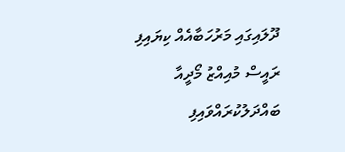ދޫލައިގައި މަރުހަބާއެއް ކިޔައިފި
ރައީސް މުއިއްޒު މޯދީއާ ބައްދަލުކުރައްވައިފި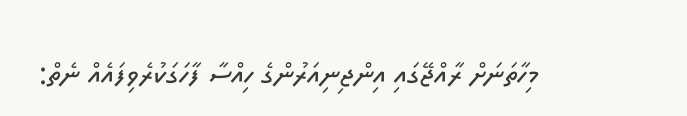މިހާތަނަށް ރާއްޖޭގައި އިންޖިނިއަރުންގެ ހިއްސާ ފާހަގަކުރެވިފައެއް ނެތް: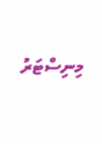މިނިސްޓަރު